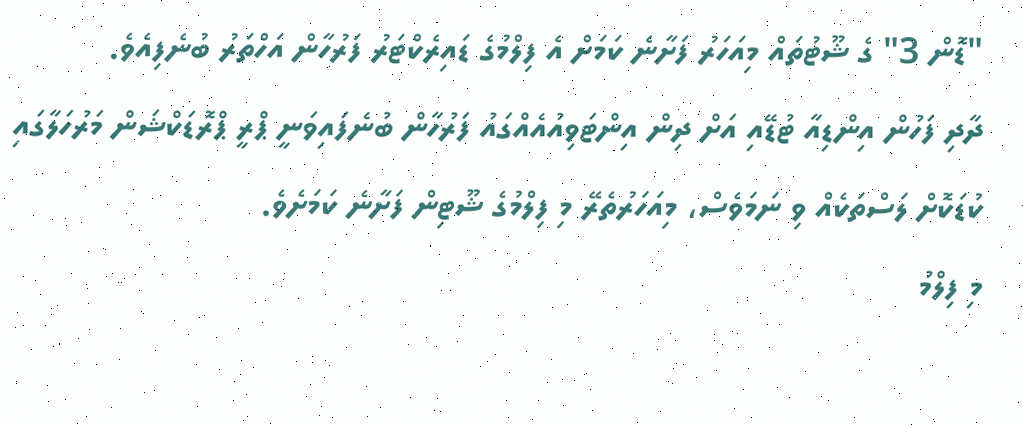"ޑޮން 3" ގެ ޝޫޓުތައް މިއަހަރު ފަށާނެ ކަމަށް އެ ފިލްމުގެ ޑައިރެކްޓަރު ފަރުހާން އަހްތަރު ބުނެފިއެވެ.
ދާދި ފަހުން އިންޑިއާ ޓުޑޭއި އަށް ދިން އިންޓަވިއުއެއްގައު ފަރުހާން ބުނެފައިވަނީ ޕްރީ ޕްރޮޑަކްޝަން މަރުހަލާގައި ކުޑަކޮށް ލަސްތަކެއް ވި ނަމަވެސް، މިއަހަރުތެރޭ މި ފިލްމުގެ ޝޫޓިން ފަށާނެ ކަމަށެވެ.
މި ފިލްމު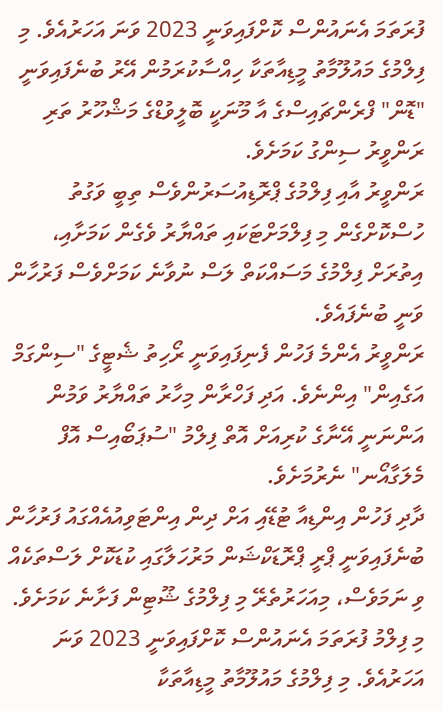ފުރަތަމަ އެނައުންސް ކޮށްފައިވަނީ 2023 ވަނަ އަހަރުއެވެ. މި ފިލްމުގެ މައުލޫމާތު މީޑިއާތަކާ ހިއްސާކުރަމުން އޭރު ބުނެފައިވަނީ "ޑޮން" ފްރެންޗައިސްގެ އާ މޫނަކީ ބޮލީވުޑްގެ މަޝްހޫރު ތަރި ރަންވީރު ސިންގު ކަމަށެވެ.
ރަންވީރު އާއި ފިލްމުގެ ޕްރޮޑިއުސަރުންވެސް ތިބީ ވަގުތު ހުސްކޮށްގެން މި ފިލްމަށްޓަކައި ތައްޔާރު ވެގެން ކަމަށާއި، އިތުރަށް ފިލްމުގެ މަސައްކަތް ލަސް ނުވާނެ ކަމަށްވެސް ފަރުހާން ވަނީ ބުނެފައެވެ.
ރަންވީރު އެންމެ ފަހުން ފެނިފައިވަނީ ރޯހިތު ޝެޓީގެ "ސިންގަމް އަގެއިން" އިންނެވެ. އަދި ފަހްރާން މިހާރު ތައްޔާރު ވަމުން އަންނަނީ އޭނާގެ ކުރިއަށް އޮތް ފިލްމު "ސުޕަބޯއިސް އޮފް މެލަގާއޯނ" ނެރުމަށެވެ.
ދާދި ފަހުން އިންޑިއާ ޓުޑޭއި އަށް ދިން އިންޓަވިއުއެއްގައު ފަރުހާން ބުނެފައިވަނީ ޕްރީ ޕްރޮޑަކްޝަން މަރުހަލާގައި ކުޑަކޮށް ލަސްތަކެއް ވި ނަމަވެސް، މިއަހަރުތެރޭ މި ފިލްމުގެ ޝޫޓިން ފަށާނެ ކަމަށެވެ.
މި ފިލްމު ފުރަތަމަ އެނައުންސް ކޮށްފައިވަނީ 2023 ވަނަ އަހަރުއެވެ. މި ފިލްމުގެ މައުލޫމާތު މީޑިއާތަކާ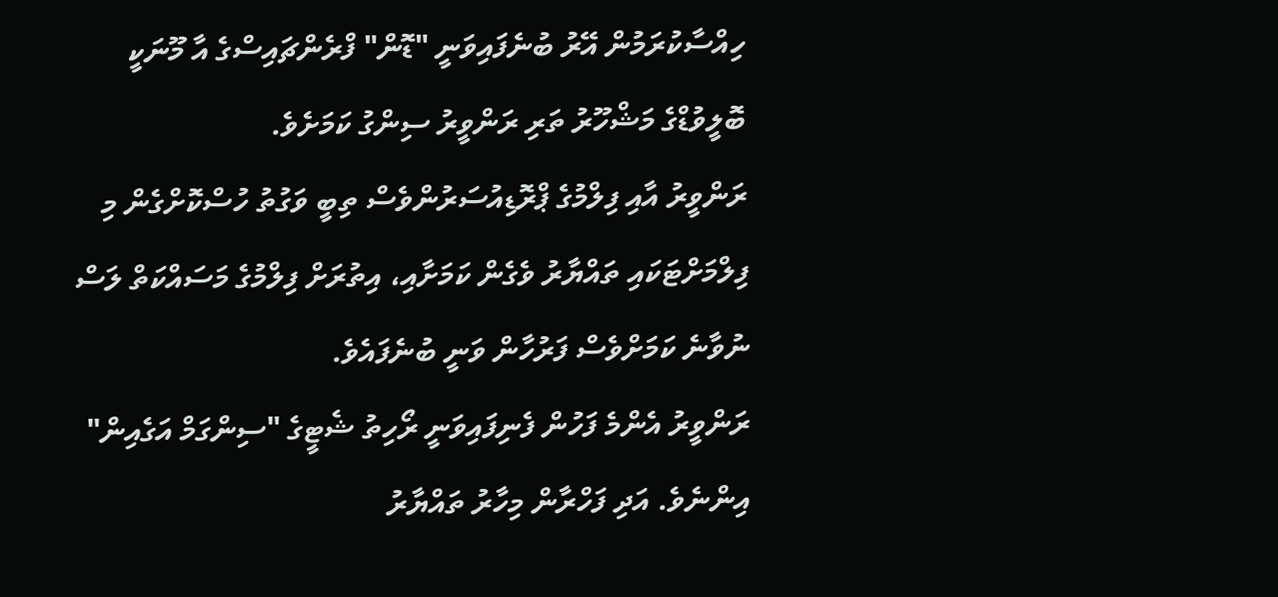ހިއްސާކުރަމުން އޭރު ބުނެފައިވަނީ "ޑޮން" ފްރެންޗައިސްގެ އާ މޫނަކީ ބޮލީވުޑްގެ މަޝްހޫރު ތަރި ރަންވީރު ސިންގު ކަމަށެވެ.
ރަންވީރު އާއި ފިލްމުގެ ޕްރޮޑިއުސަރުންވެސް ތިބީ ވަގުތު ހުސްކޮށްގެން މި ފިލްމަށްޓަކައި ތައްޔާރު ވެގެން ކަމަށާއި، އިތުރަށް ފިލްމުގެ މަސައްކަތް ލަސް ނުވާނެ ކަމަށްވެސް ފަރުހާން ވަނީ ބުނެފައެވެ.
ރަންވީރު އެންމެ ފަހުން ފެނިފައިވަނީ ރޯހިތު ޝެޓީގެ "ސިންގަމް އަގެއިން" އިންނެވެ. އަދި ފަހްރާން މިހާރު ތައްޔާރު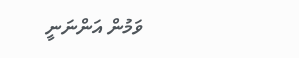ވަމުން އަންނަނީ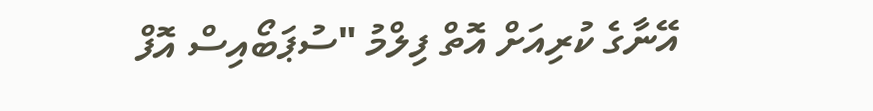އޭނާގެ ކުރިއަށް އޮތް ފިލްމު "ސުޕަބޯއިސް އޮފް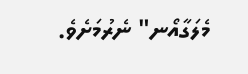މެލަގާއޯނ" ނެރުމަށެވެ.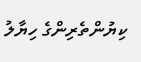ކިޔުންތެރިންގެ ހިޔާލު